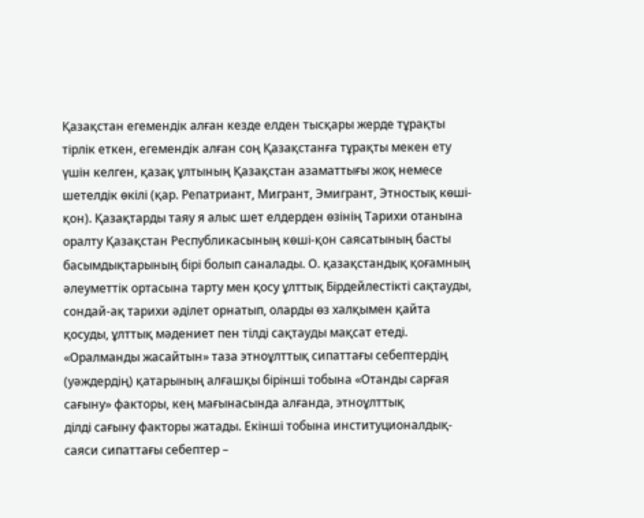Қазақстан егемендік алған кезде елден тысқары жерде тұрақты тірлік еткен, егемендік алған соң Қазақстанға тұрақты мекен ету үшін келген, қазақ ұлтының Қазақстан азаматтығы жоқ немесе шетелдік өкілі (қар. Репатриант, Мигрант, Эмигрант, Этностық көші-қон). Қазақтарды таяу я алыс шет елдерден өзінің Тарихи отанына оралту Қазақстан Республикасының көші-қон саясатының басты басымдықтарының бірі болып саналады. О. қазақстандық қоғамның əлеуметтік ортасына тарту мен қосу ұлттық Бірдейлестікті сақтауды, сондай-ақ тарихи əділет орнатып, оларды өз халқымен қайта қосуды, ұлттық мəдениет пен тілді сақтауды мақсат етеді. «Оралманды жасайтын» таза этноұлттық сипаттағы себептердің (уəждердің) қатарының алғашқы бірінші тобына «Отанды сарғая сағыну» факторы, кең мағынасында алғанда, этноұлттық
ділді сағыну факторы жатады. Екінші тобына институционалдық-саяси сипаттағы себептер –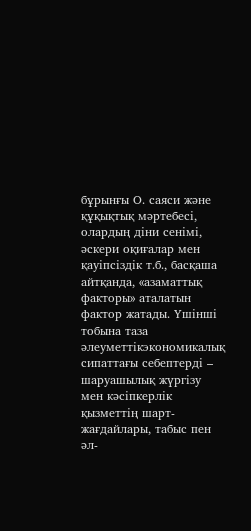бұрынғы О. саяси жəне құқықтық мəртебесі, олардың діни сенімі, əскери оқиғалар мен қауіпсіздік т.б., басқаша айтқанда, «азаматтық факторы» аталатын фактор жатады. Үшінші тобына таза əлеуметтікэкономикалық сипаттағы себептерді – шаруашылық жүргізу мен кəсіпкерлік қызметтің шарт-жағдайлары, табыс пен əл-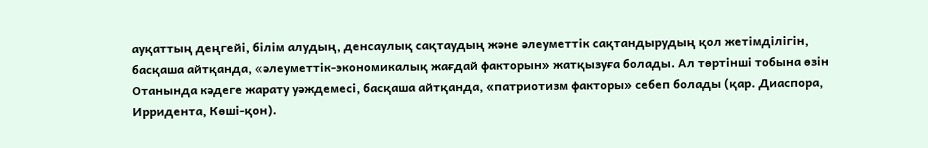ауқаттың деңгейі, білім алудың, денсаулық сақтаудың жəне əлеуметтік сақтандырудың қол жетімділігін, басқаша айтқанда, «əлеуметтік-экономикалық жағдай факторын» жатқызуға болады. Ал төртінші тобына өзін Отанында кəдеге жарату уəждемесі, басқаша айтқанда, «патриотизм факторы» себеп болады (қар. Диаспора, Ирридента, Көші-қон).